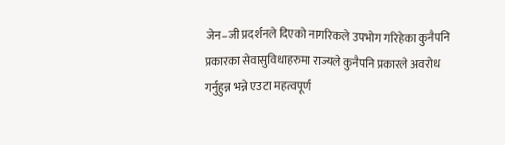जेन–जी प्रदर्शनले दिएको नागरिकले उपभोग गरिहेका कुनैपनि प्रकारका सेवासुविधाहरुमा राज्यले कुनैपनि प्रकारले अवरोध गर्नुहुन्न भन्ने एउटा महत्वपूर्ण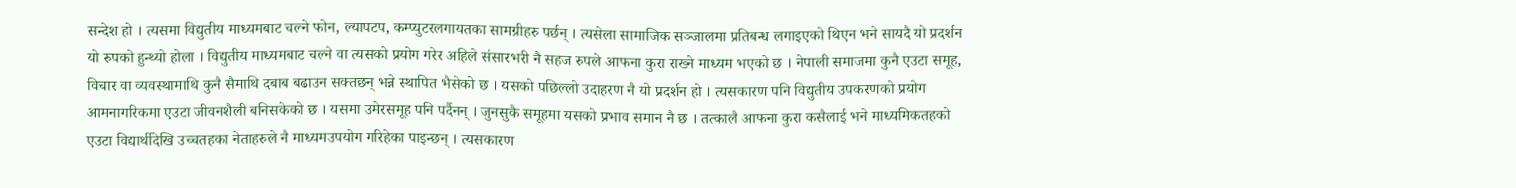सन्देश हो । त्यसमा विद्युतीय माध्यमबाट चल्ने फोन, ल्यापटप, कम्प्युटरलगायतका सामग्रीहरु पर्छन् । त्यसेला सामाजिक सञ्जालमा प्रतिबन्ध लगाइएको थिएन भने सायदै यो प्रदर्शन यो रुपको हुन्थ्यो होला । विद्युतीय माध्यमबाट चल्ने वा त्यसको प्रयोग गरेर अहिले संसारभरी नै सहज रुपले आफना कुरा राख्ने माध्यम भएको छ । नेपाली समाजमा कुनै एउटा समूह, विचार वा व्यवस्थामाथि कुनै सैमाथि दबाब बढाउन सक्तछन् भन्ने स्थापित भैसेको छ । यसको पछिल्लो उदाहरण नै यो प्रदर्शन हो । त्यसकारण पनि विद्युतीय उपकरणको प्रयोग आमनागरिकमा एउटा जीवनशैली बनिसकेको छ । यसमा उमेरसमूह पनि पर्दैनन् । जुनसुकै समूहमा यसको प्रभाव समान नै छ । तत्कालै आफना कुरा कसैलाई भने माध्यमिकतहको एउटा विद्यार्थीदेखि उच्चतहका नेताहरुले नै माध्यमउपयोग गरिहेका पाइन्छन् । त्यसकारण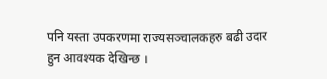पनि यस्ता उपकरणमा राज्यसञ्चालकहरु बढी उदार हुन आवश्यक देखिन्छ ।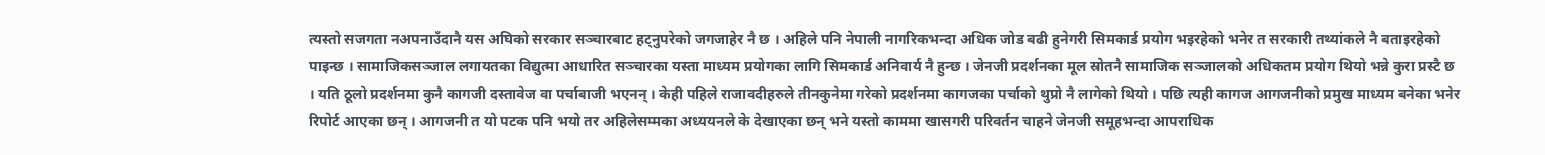त्यस्तो सजगता नअपनाउँदानै यस अघिको सरकार सञ्चारबाट हट्नुपरेको जगजाहेर नै छ । अहिले पनि नेपाली नागरिकभन्दा अधिक जोड बढी हुनेगरी सिमकार्ड प्रयोग भइरहेको भनेर त सरकारी तथ्यांकले नै बताइरहेको पाइन्छ । सामाजिकसञ्जाल लगायतका विद्युत्मा आधारित सञ्चारका यस्ता माध्यम प्रयोगका लागि सिमकार्ड अनिवार्य नै हुन्छ । जेनजी प्रदर्शनका मूल स्रोतनै सामाजिक सञ्जालको अधिकतम प्रयोग थियो भन्ने कुरा प्रस्टै छ । यति ठूलो प्रदर्शनमा कुनै कागजी दस्तावेज वा पर्चाबाजी भएनन् । केही पहिले राजावदीहरुले तीनकुनेमा गरेको प्रदर्शनमा कागजका पर्चाको थुप्रो नै लागेको थियो । पछि त्यही कागज आगजनीको प्रमुख माध्यम बनेका भनेर रिपोर्ट आएका छन् । आगजनी त यो पटक पनि भयो तर अहिलेसम्मका अध्ययनले के देखाएका छन् भने यस्तो काममा खासगरी परिवर्तन चाहने जेनजी समूहभन्दा आपराधिक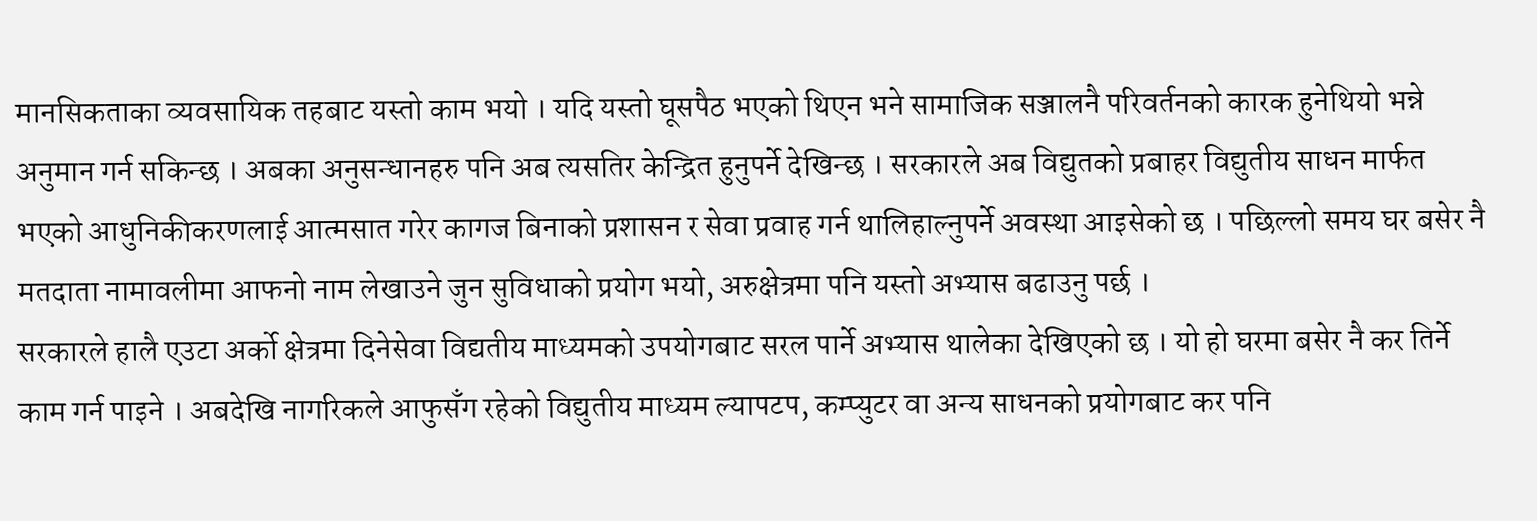मानसिकताका व्यवसायिक तहबाट यस्तो काम भयो । यदि यस्तो घूसपैठ भएको थिएन भने सामाजिक सञ्जालनै परिवर्तनको कारक हुनेथियो भन्ने अनुमान गर्न सकिन्छ । अबका अनुसन्धानहरु पनि अब त्यसतिर केन्द्रित हुनुपर्ने देखिन्छ । सरकारले अब विद्युतको प्रबाहर विद्युतीय साधन मार्फत भएको आधुनिकीकरणलाई आत्मसात गरेर कागज बिनाको प्रशासन र सेवा प्रवाह गर्न थालिहाल्नुपर्ने अवस्था आइसेको छ । पछिल्लो समय घर बसेर नै मतदाता नामावलीमा आफनो नाम लेखाउने जुन सुविधाको प्रयोग भयो, अरुक्षेत्रमा पनि यस्तो अभ्यास बढाउनु पर्छ ।
सरकारले हालै एउटा अर्को क्षेत्रमा दिनेसेवा विद्यतीय माध्यमको उपयोगबाट सरल पार्ने अभ्यास थालेका देखिएको छ । यो हो घरमा बसेर नै कर तिर्ने काम गर्न पाइने । अबदेखि नागरिकले आफुसँग रहेको विद्युतीय माध्यम ल्यापटप, कम्प्युटर वा अन्य साधनको प्रयोगबाट कर पनि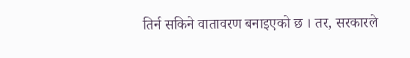तिर्न सकिने वातावरण बनाइएको छ । तर, सरकारले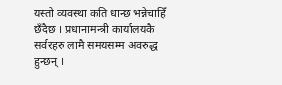यस्तो व्यवस्था कति धान्छ भन्नेचाहिँ छँदैछ । प्रधानामन्त्री कार्यालयकै सर्वरहरु लामै समयसम्म अवरुद्ध हुन्छन् ।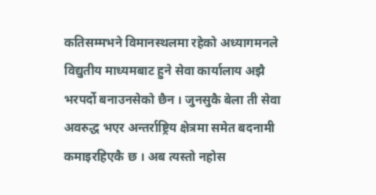कतिसम्मभने विमानस्थलमा रहेको अध्यागमनले विद्युतीय माध्यमबाट हुने सेवा कार्यालाय अझै भरपर्दो बनाउनसेको छैन । जुनसुकै बेला ती सेवा अवरुद्ध भएर अन्तर्राष्ट्रिय क्षेत्रमा समेत बदनामी कमाइरहिएकै छ । अब त्यस्तो नहोस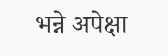भन्ने अपेक्षा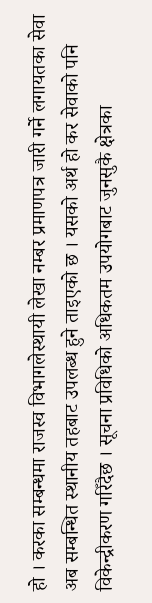हो । करका सम्बन्धमा राजस्व विभागलेस्थायी लेखा नम्बर प्रमाणपत्र जारी गर्ने लगायतका सेवा अब सम्बन्धित स्थानीय तहबाट उपलब्ध हुने ताइएको छ । यसको अर्थ हो कर सेवाको पनि विकेन्द्रीकरण गरिँदैछ । सूचना प्रविधिको अधिकतम उपयोगबाट जुनसुकै क्षेत्रका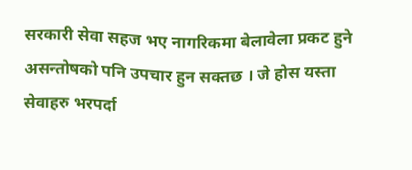सरकारी सेवा सहज भए नागरिकमा बेलावेला प्रकट हुने असन्तोषको पनि उपचार हुन सक्तछ । जे होस यस्ता सेवाहरु भरपर्दा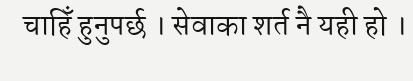चाहिँ हुनुपर्छ । सेवाका शर्त नै यही हो ।